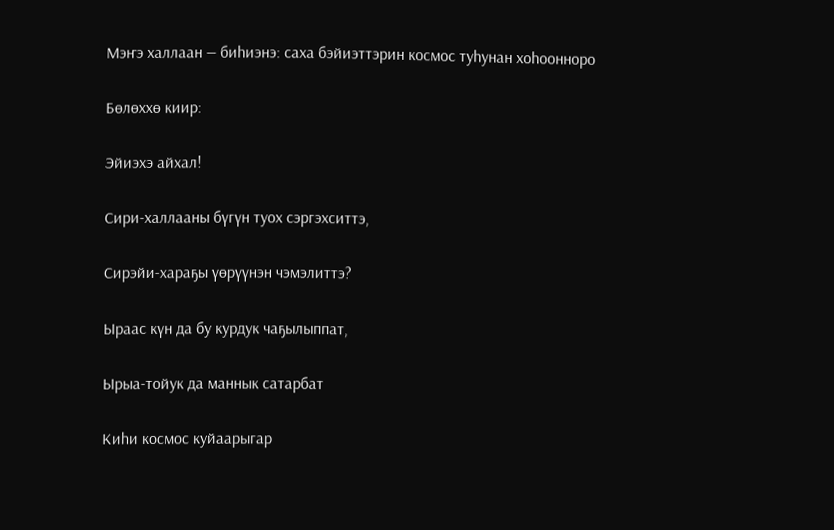Мэҥэ халлаан — биһиэнэ: саха бэйиэттэрин космос туһунан хоһоонноро

Бөлөххө киир:

Эйиэхэ айхал!

Сири-халлааны бүгүн туох сэргэхситтэ,

Сирэйи-хараҕы үөрүүнэн чэмэлиттэ?

Ыраас күн да бу курдук чаҕылыппат,

Ырыа-тойук да маннык сатарбат

Киһи космос куйаарыгар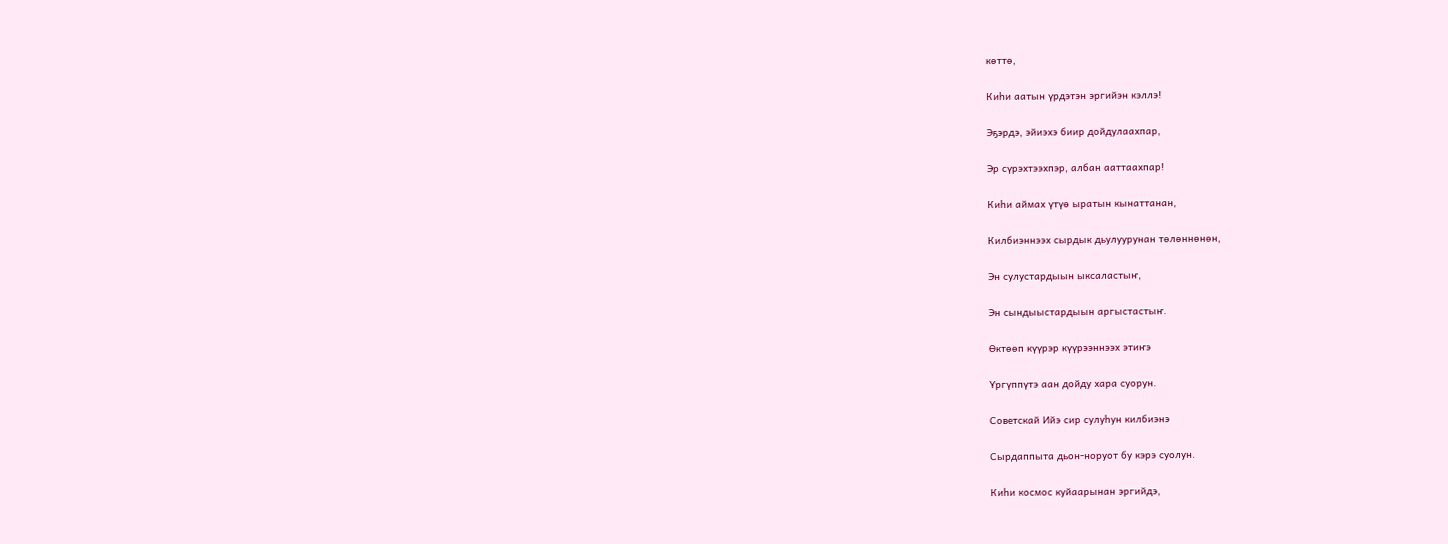көттө,

Киһи аатын үрдэтэн эргийэн кэллэ!

Эҕэрдэ, эйиэхэ биир дойдулаахпар,

Эр сүрэхтээхпэр, албан ааттаахпар!

Киһи аймах үтүө ыратын кынаттанан,

Килбиэннээх сырдык дьулуурунан төлөннөнөн,

Эн сулустардыын ыксаластыҥ,

Эн сындыыстардыын аргыстастыҥ.

Өктөөп күүрэр күүрээннээх этиҥэ

Үргүппүтэ аан дойду хара суорун.

Советскай Ийэ сир сулуһун килбиэнэ

Сырдаппыта дьон-норуот бу кэрэ суолун.

Киһи космос куйаарынан эргийдэ,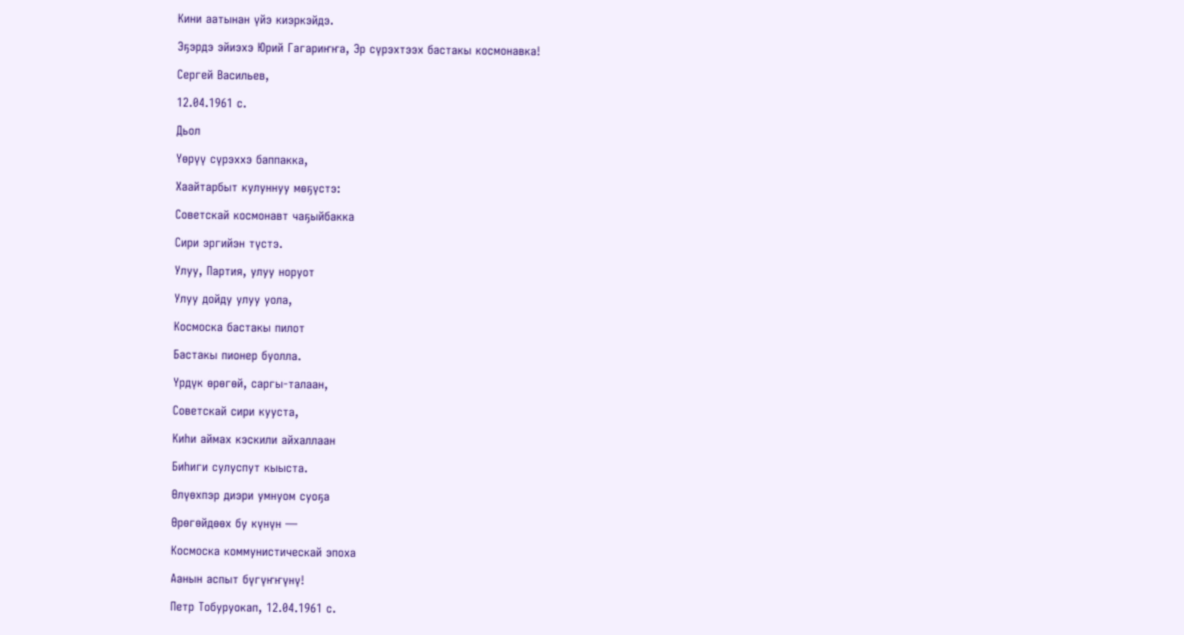Кини аатынан үйэ киэркэйдэ.

Эҕэрдэ эйиэхэ Юрий Гагариҥҥа, Эр сүрэхтээх бастакы космонавка!

Сергей Васильев,

12.04.1961 с.

Дьол

Үөрүү сүрэххэ баппакка,

Хаайтарбыт кулуннуу мөҕүстэ:

Советскай космонавт чаҕыйбакка

Сири эргийэн түстэ.

Улуу, Партия, улуу норуот

Улуу дойду улуу уола,

Космоска бастакы пилот

Бастакы пионер буолла.

Үрдүк өрөгөй, саргы-талаан,

Советскай сири кууста,

Киһи аймах кэскили айхаллаан

Биһиги сулуспут кыыста.

Өлүөхпэр диэри умнуом суоҕа

Өрөгөйдөөх бу күнүн —

Космоска коммунистическай эпоха

Аанын аспыт бүгүҥҥүнү!

Петр Тобуруокап, 12.04.1961 с.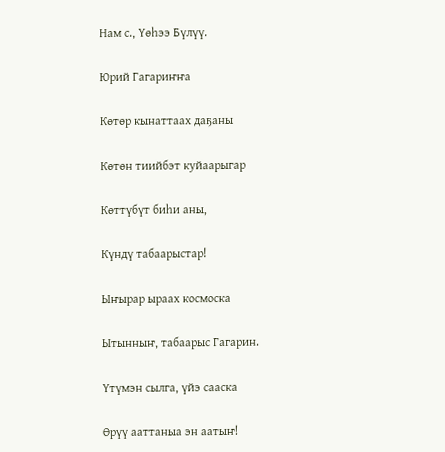Нам с., Үөһээ Бүлүү.

Юрий Гагариҥҥа

Көтөр кынаттаах даҕаны

Көтөн тиийбэт куйаарыгар

Көттүбүт биһи аны,

Күндү табаарыстар!

Ыҥырар ыраах космоска

Ытынныҥ, табаарыс Гагарин.

Үтүмэн сылга, үйэ сааска

Өрүү ааттаныа эн аатыҥ!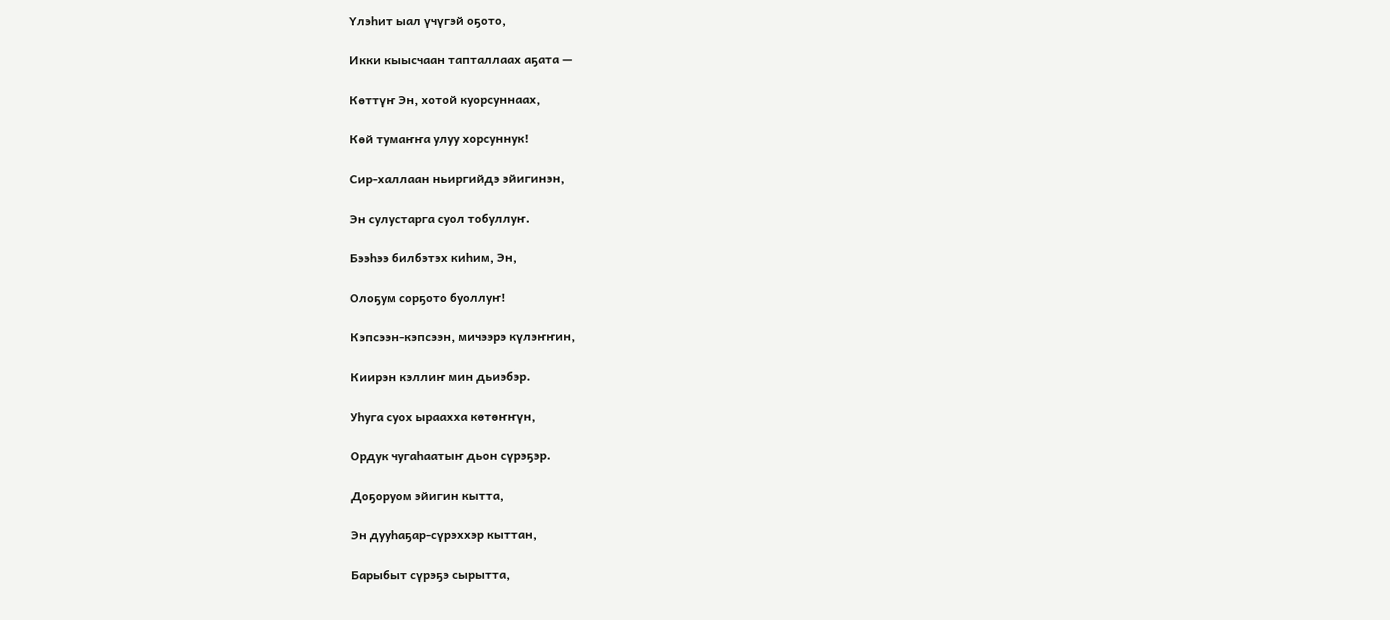Үлэһит ыал үчүгэй оҕото,

Икки кыысчаан тапталлаах аҕата —

Көттүҥ Эн, хотой куорсуннаах,

Көй тумаҥҥа улуу хорсуннук!

Сир-халлаан ньиргийдэ эйигинэн,

Эн сулустарга суол тобуллуҥ.

Бээһээ билбэтэх киһим, Эн,

Олоҕум сорҕото буоллуҥ!

Кэпсээн-кэпсээн, мичээрэ күлэҥҥин,

Киирэн кэллиҥ мин дьиэбэр.

Уһуга суох ыраахха көтөҥҥүн,

Ордук чугаһаатыҥ дьон сүрэҕэр.

Доҕоруом эйигин кытта,

Эн дууһаҕар-сүрэххэр кыттан,

Барыбыт сүрэҕэ сырытта,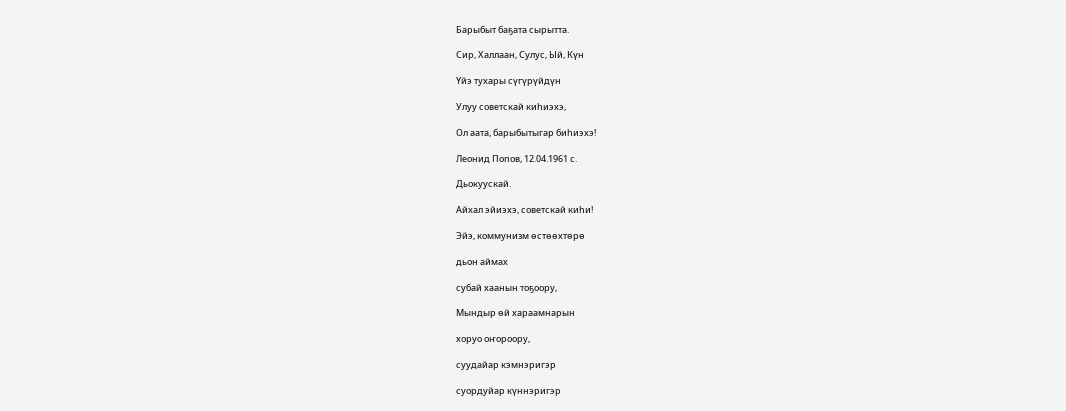Барыбыт баҕата сырытта.

Сир, Халлаан, Сулус, Ый, Күн

Үйэ тухары сүгүрүйдүн

Улуу советскай киһиэхэ,

Ол аата, барыбытыгар биһиэхэ!

Леонид Попов, 12.04.1961 с.

Дьокуускай.

Айхал эйиэхэ, советскай киһи!

Эйэ, коммунизм өстөөхтөрө

дьон аймах

субай хаанын тоҕоору,

Мындыр өй хараамнарын

хоруо оҥороору,

суудайар кэмнэригэр

суордуйар күннэригэр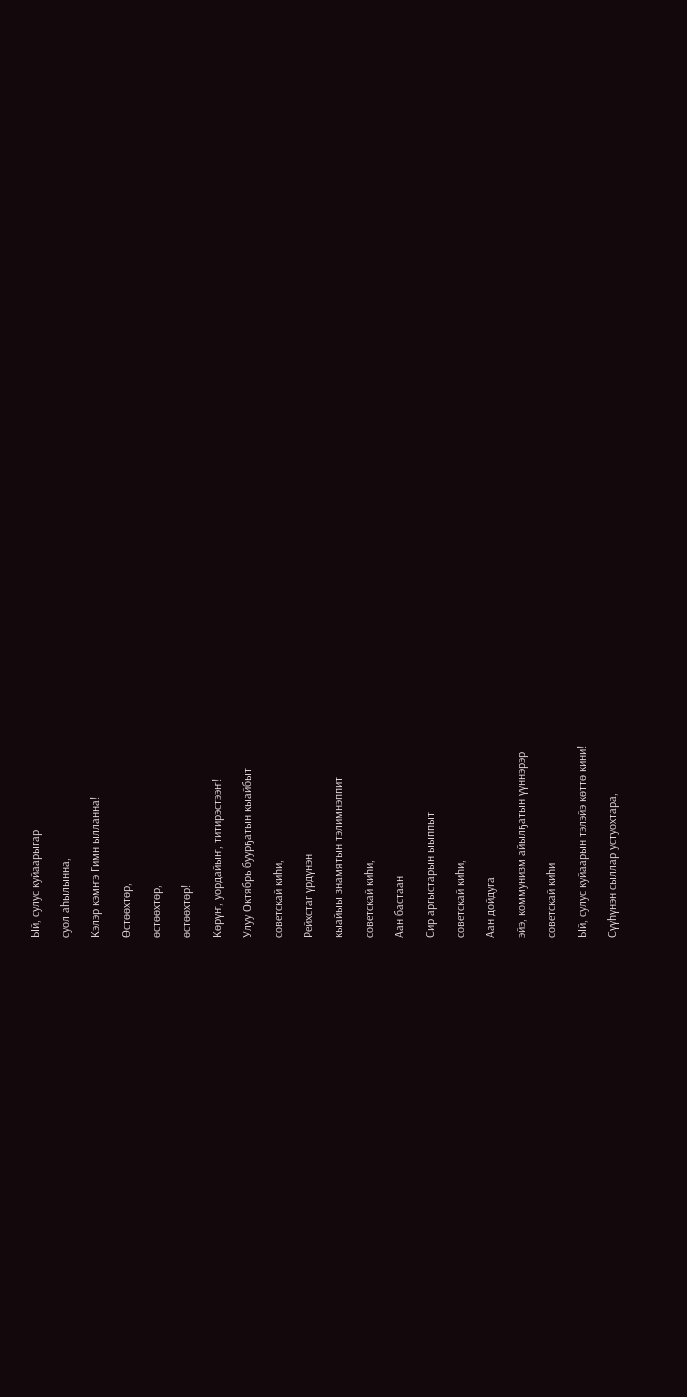Ый, сулус куйаарыгар

суол аһылынна,

Кэлэр кэмҥэ Гимн ылланна!

Өстөөхтөр,

өстөөхтөр,

өстөөхтөр!

Көрүҥ, уордайыҥ, титирэстээҥ!

Улуу Октябрь буурҕатын кыайбыт

советскай киһи,

Рейхстаг үрдүнэн

кыайыы знамятын тэлимнэппит

советскай киһи,

Аан бастаан

Сир аргыстарын ыыппыт

советскай киһи,

Аан дойдуга

эйэ, коммунизм айылҕатын үүннэрэр

советскай киһи

Ый, сулус куйаарын тэлэйэ көттө кини!

Сүүһүнэн сыллар устуохтара,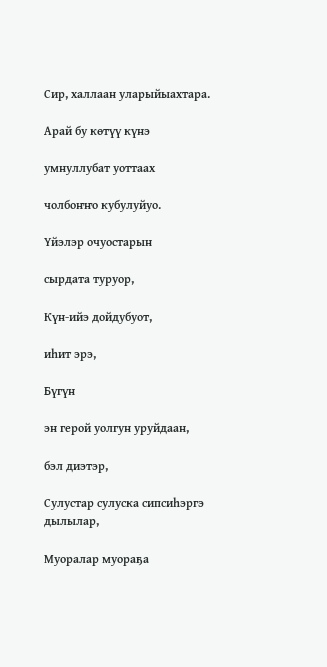Сир, халлаан уларыйыахтара.

Арай бу көтүү күнэ

умнуллубат уоттаах

чолбоҥҥо кубулуйуо.

Үйэлэр очуостарын

сырдата туруор,

Күн-ийэ дойдубуот,

иһит эрэ,

Бүгүн

эн герой уолгун уруйдаан,

бэл диэтэр,

Сулустар сулуска сипсиһэргэ дылылар,

Муоралар муораҕа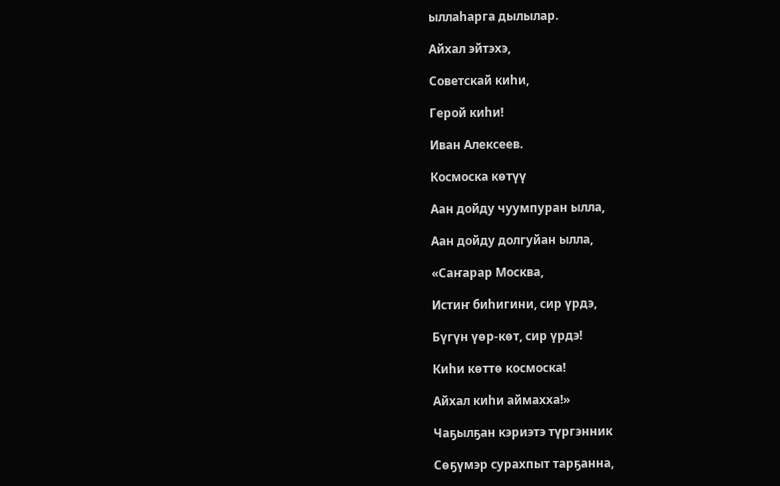ыллаһарга дылылар.

Айхал эйтэхэ,

Советскай киһи,

Герой киһи!

Иван Алексеев.

Космоска көтүү

Аан дойду чуумпуран ылла,

Аан дойду долгуйан ылла,

«Саҥарар Москва,

Истиҥ биһигини, сир үрдэ,

Бүгүн үөр-көт, сир үрдэ!

Киһи көттө космоска!

Айхал киһи аймахха!»

Чаҕылҕан кэриэтэ түргэнник

Сөҕүмэр сурахпыт тарҕанна,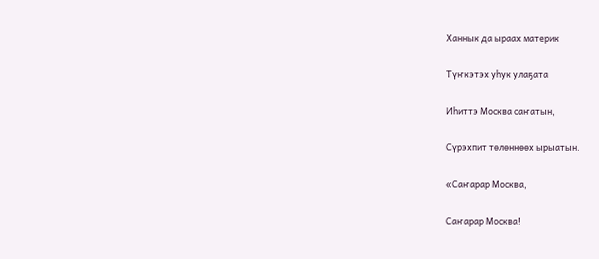Ханнык да ыраах материк

Түҥкэтэх уһук улаҕата

Иһиттэ Москва саҥатын,

Сүрэхпит төлөннөөх ырыатын.

«Саҥарар Москва,

Саҥарар Москва!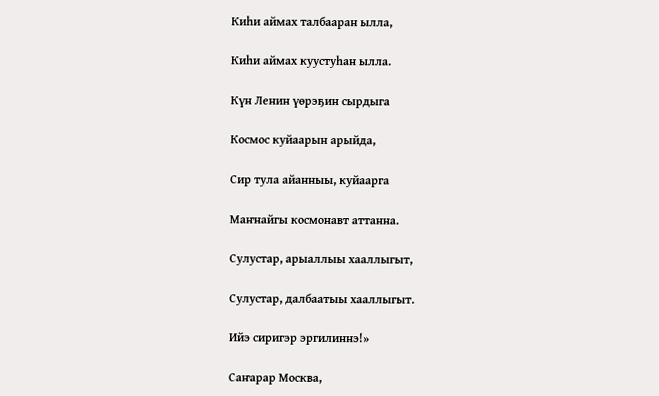Киһи аймах талбааран ылла,

Киһи аймах куустуһан ылла.

Күн Ленин үөрэҕин сырдыга

Космос куйаарын арыйда,

Сир тула айанныы, куйаарга

Маҥнайгы космонавт аттанна.

Сулустар, арыаллыы хааллыгыт,

Сулустар, далбаатыы хааллыгыт.

Ийэ сиригэр эргилиннэ!»

Саҥарар Москва,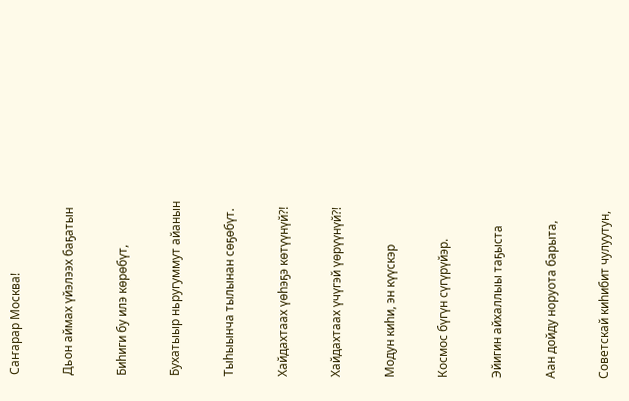Саҥарар Москва!

Дьон аймах үйэлээх баҕатын

Биһиги бу илэ көрөбүт,

Бухатыыр ньругуммут айанын

Тыһыынча тылынан сөҕөбүт.

Хайдахтаах үөһэҕэ көтүүнүй?!

Хайдахтаах үчүгэй үөрүүнүй?!

Модун киһи, эн күүскэр

Космос бүгүн сүгүрүйэр.

Эйигин айхаллыы таҕыста

Аан дойду норуота барыта,

Советскай киһибит чулуутун,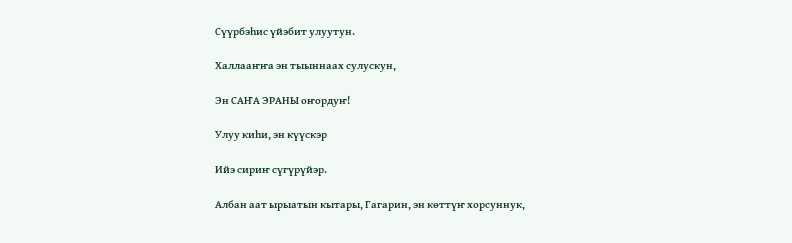Сүүрбэһис үйэбит улуутун.

Халлааҥҥа эн тыыннаах сулускун,

Эн САҤА ЭРАНЫ оҥордуҥ!

Улуу киһи, эн күүскэр

Ийэ сириҥ сүгүрүйэр.

Албан аат ырыатын кытары, Гагарин, эн көттүҥ хорсуннук,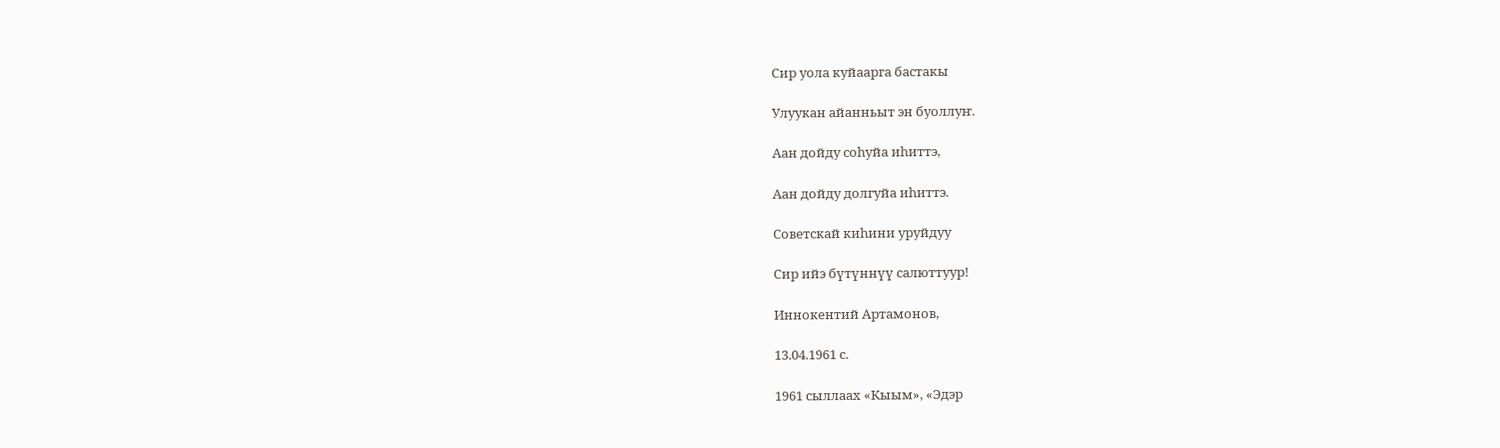Сир уола куйаарга бастакы

Улуукан айанньыт эн буоллуҥ.

Аан дойду соһуйа иһиттэ,

Аан дойду долгуйа иһиттэ.

Советскай киһини уруйдуу

Сир ийэ бүтүннүү салюттуур!

Иннокентий Артамонов,

13.04.1961 с.

1961 сыллаах «Кыым», «Эдэр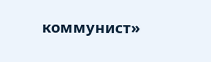коммунист»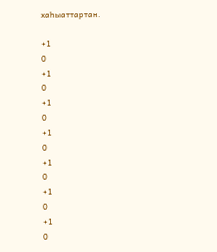хаһыаттартан.

+1
0
+1
0
+1
0
+1
0
+1
0
+1
0
+1
0